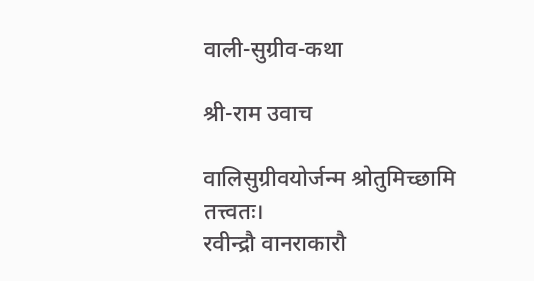वाली-सुग्रीव-कथा

श्री-राम उवाच

वालिसुग्रीवयोर्जन्म श्रोतुमिच्छामि तत्त्वतः।
रवीन्द्रौ वानराकारौ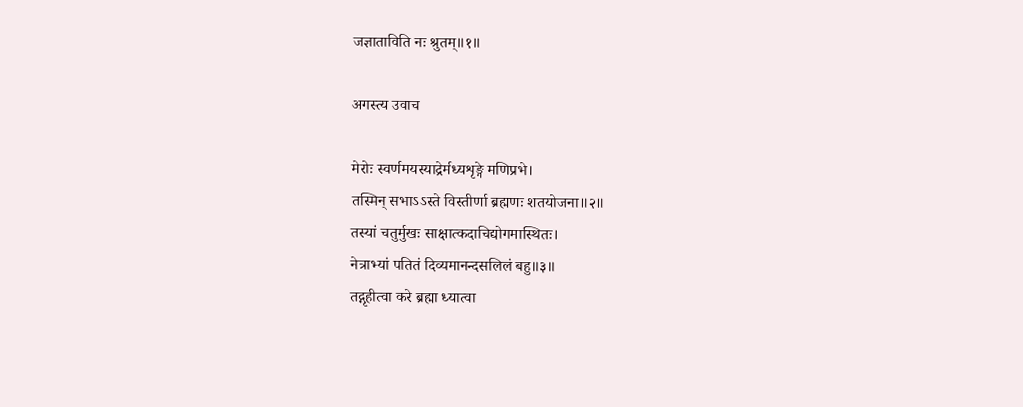जज्ञाताविति नः श्रुतम्॥१॥

अगस्त्य उवाच

मेरोः स्वर्णमयस्याद्रेर्मध्यशृङ्गे मणिप्रभे।
तस्मिन् सभाऽऽस्ते विस्तीर्णा ब्रह्मणः शतयोजना॥२॥
तस्यां चतुर्मुखः साक्षात्कदाचिद्योगमास्थितः।
नेत्राभ्यां पतितं दिव्यमानन्दसलिलं बहु॥३॥
तद्गृहीत्वा करे ब्रह्मा ध्यात्वा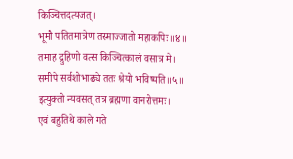किञ्चित्तदत्यजत्।
भूमौ पतितमात्रेण तस्माज्जातो महाकपिः॥४॥
तमाह द्रुहिणो वत्स किञ्चित्कालं वसात्र मे।
समीपे सर्वशोभाढ्ये ततः श्रेयो भविष्यति॥५॥
इत्युक्तो न्यवसत् तत्र ब्रह्मणा वानरोत्तमः।
एवं बहुतिथे काले गते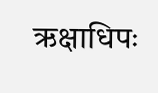ऋक्षाधिपः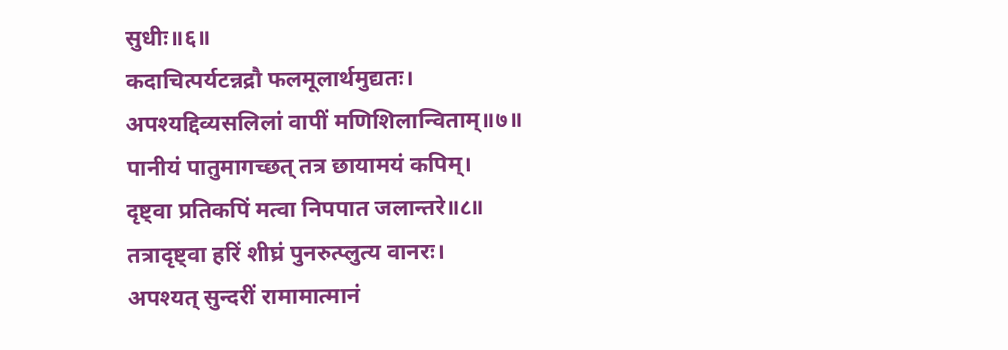सुधीः॥६॥
कदाचित्पर्यटन्नद्रौ फलमूलार्थमुद्यतः।
अपश्यद्दिव्यसलिलां वापीं मणिशिलान्विताम्॥७॥
पानीयं पातुमागच्छत् तत्र छायामयं कपिम्।
दृष्ट्वा प्रतिकपिं मत्वा निपपात जलान्तरे॥८॥
तत्रादृष्ट्वा हरिं शीघ्रं पुनरुत्प्लुत्य वानरः।
अपश्यत् सुन्दरीं रामामात्मानं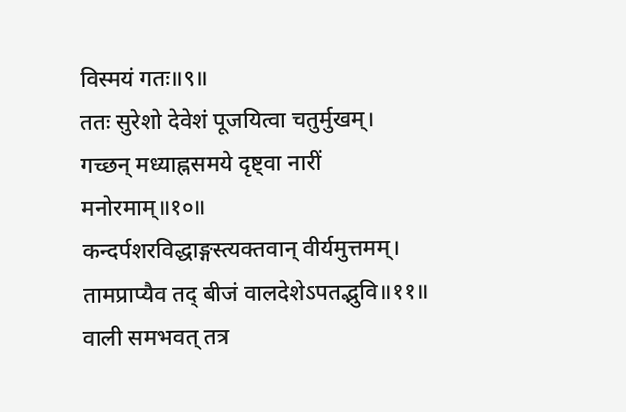विस्मयं गतः॥९॥
ततः सुरेशो देवेशं पूजयित्वा चतुर्मुखम्।
गच्छन् मध्याह्नसमये दृष्ट्वा नारीं मनोरमाम्॥१०॥
कन्दर्पशरविद्धाङ्गस्त्यक्तवान् वीर्यमुत्तमम्।
तामप्राप्यैव तद् बीजं वालदेशेऽपतद्भुवि॥११॥
वाली समभवत् तत्र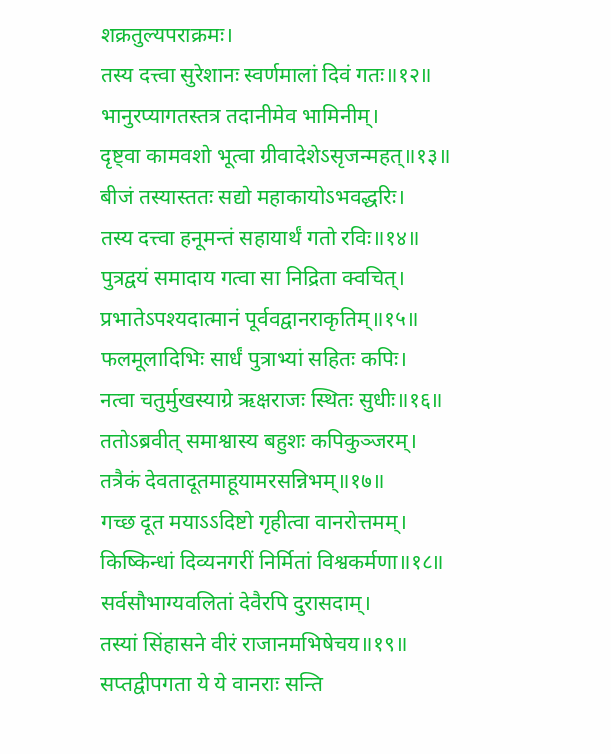शक्रतुल्यपराक्रमः।
तस्य दत्त्वा सुरेशानः स्वर्णमालां दिवं गतः॥१२॥
भानुरप्यागतस्तत्र तदानीमेव भामिनीम्।
दृष्ट्वा कामवशो भूत्वा ग्रीवादेशेऽसृजन्महत्॥१३॥
बीजं तस्यास्ततः सद्यो महाकायोऽभवद्धरिः।
तस्य दत्त्वा हनूमन्तं सहायार्थं गतो रविः॥१४॥
पुत्रद्वयं समादाय गत्वा सा निद्रिता क्वचित्।
प्रभातेऽपश्यदात्मानं पूर्ववद्वानराकृतिम्॥१५॥
फलमूलादिभिः सार्धं पुत्राभ्यां सहितः कपिः।
नत्वा चतुर्मुखस्याग्रे ऋक्षराजः स्थितः सुधीः॥१६॥
ततोऽब्रवीत् समाश्वास्य बहुशः कपिकुञ्जरम्।
तत्रैकं देवतादूतमाहूयामरसन्निभम्॥१७॥
गच्छ दूत मयाऽऽदिष्टो गृहीत्वा वानरोत्तमम्।
किष्किन्धां दिव्यनगरीं निर्मितां विश्वकर्मणा॥१८॥
सर्वसौभाग्यवलितां देवैरपि दुरासदाम्।
तस्यां सिंहासने वीरं राजानमभिषेचय॥१९॥
सप्तद्वीपगता ये ये वानराः सन्ति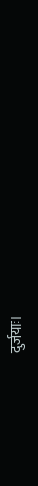दुर्जयाः।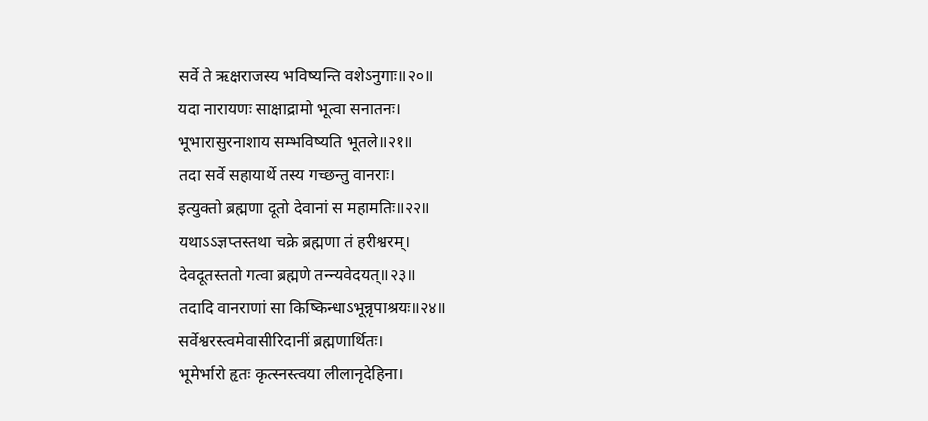सर्वे ते ऋक्षराजस्य भविष्यन्ति वशेऽनुगाः॥२०॥
यदा नारायणः साक्षाद्रामो भूत्वा सनातनः।
भूभारासुरनाशाय सम्भविष्यति भूतले॥२१॥
तदा सर्वे सहायार्थे तस्य गच्छन्तु वानराः।
इत्युक्तो ब्रह्मणा दूतो देवानां स महामतिः॥२२॥
यथाऽऽज्ञप्तस्तथा चक्रे ब्रह्मणा तं हरीश्वरम्।
देवदूतस्ततो गत्वा ब्रह्मणे तन्न्यवेदयत्॥२३॥
तदादि वानराणां सा किष्किन्धाऽभून्नृपाश्रयः॥२४॥
सर्वेश्वरस्त्वमेवासीरिदानीं ब्रह्मणार्थितः।
भूमेर्भारो हृतः कृत्स्नस्त्वया लीलानृदेहिना।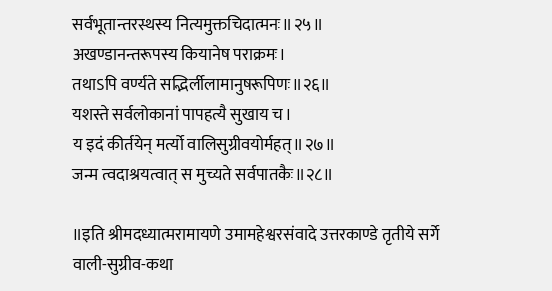सर्वभूतान्तरस्थस्य नित्यमुक्तचिदात्मनः॥२५॥
अखण्डानन्तरूपस्य कियानेष पराक्रमः।
तथाऽपि वर्ण्यते सद्भिर्लीलामानुषरूपिणः॥२६॥
यशस्ते सर्वलोकानां पापहत्यै सुखाय च।
य इदं कीर्तयेन् मर्त्यो वालिसुग्रीवयोर्महत्॥२७॥
जन्म त्वदाश्रयत्वात् स मुच्यते सर्वपातकैः॥२८॥

॥इति श्रीमदध्यात्मरामायणे उमामहेश्वरसंवादे उत्तरकाण्डे तृतीये सर्गे
वाली-सुग्रीव-कथा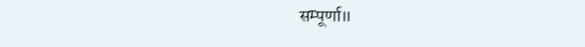सम्पूर्णा॥